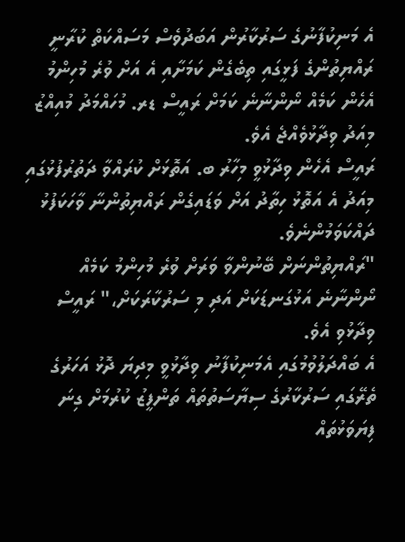އެ މަނިކުފާނުގެ ސަރުކާރުން އަބަދުވެސް މަސައްކަތް ކުރާނީ ރައްޔިތުންގެ ފަޅީގައި ތިބެގެން ކަމަށާއި އެ އަށް ވުރެ މުހިންމު އެހެން ކަމެއް ނޯންނާނެ ކަމަށް ރައީސް ޑރ. މުހައްމަދު މުއިއްޒު މިއަދު ވިދާޅުވެއްޖެ އެވެ.
ރައީސް އެހެން ވިދާޅުވީ މިހާރު ބ. އަތޮޅަށް ކުރައްވާ ދަތުރުފުޅުގައި މިއަދު އެ އަތޮޅު ހިތާދު އަށް ވަޑައިގެން ރައްޔިތުންނާ ވާހަކަފުޅު ދައްކަވަމުންނެވެ.
"ރައްޔިތުންނަށް ބޭނުންވާ ވަރަށް ވުރެ މުހިންމު ކަމެއް ނޯންނާނެ އަޅުގަނޑަކަށް އަދި މި ސަރުކާރަކަށް،" ރައީސް ވިދާޅުވި އެވެ.
އެ ބައްދަލުވުމުގައި އެމަނިކުފާނު ވިދާޅުވީ މިދިޔަ ދޮޅު އަހަރުގެ ތެރޭގައި ސަރުކާރުގެ ސިޔާސަތުތައް ތަންފީޒު ކުރުމަށް ގިނަ ފިޔަވަޅުތައް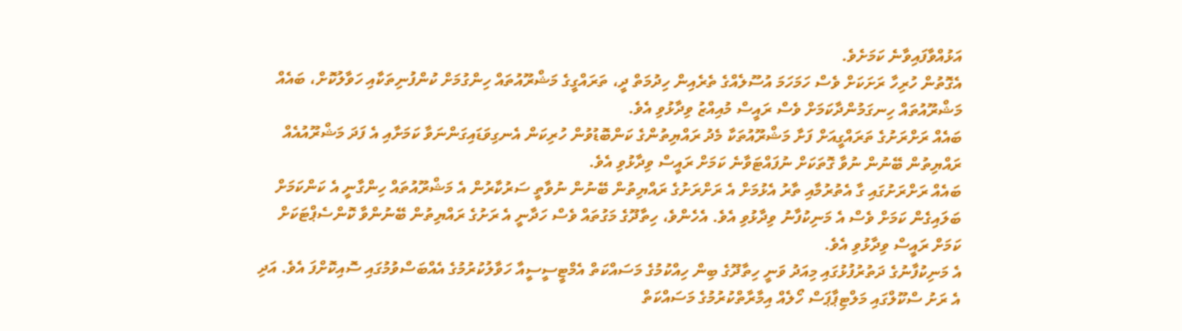އަޅުއްވާފައިވާނެ ކަމަށެވެ.
އެގޮތުން ހުރިހާ ރަށަކަށް ވެސް ހަމަހަމަ އުސޫލެއްގެ ތެރެއިން ހިދުމަތް ދީ، ތަރައްގީގެ މަޝްރޫއުތައް ހިންގުމަށް ކުންފުނިތަކާއި ހަވާލުކޮށް، ބައެއް މަޝްރޫއުތައް ހިނގަމުންދާކަމަށް ވެސް ރައީސް މުއިއްޒު ވިދާޅުވި އެވެ.
ބައެއް ރަށްރަށުގެ ތަރައްގީއަށް ފަށާ މަޝްރޫއުތަކާ މެދު ރައްޔިތުންގެ ކަންބޮޑުވުން ހުރިކަން އެނގިވަޑައިގަންނަވާ ކަމަށާއި އެ ފަދަ މަޝްރޫއުއެއް ރައްޔިތުން ބޭނުން ނުވާ ގޮތަކަށް ނުފައްޓަވާނެ ކަމަށް ރައީސް ވިދާޅުވި އެވެ.
ބައެއް ރަށްރަށުގައި ގާ އެތުރުމާއި ތާރު އެޅުމަށް އެ ރަށްރަށުގެ ރައްޔިތުން ބޭނުން ނުވާތީ ސަރުކާރުން އެ މަޝްރޫއުތައް ހިންގާނީ އެ ކަންކަމަށް ބަލައިގެން ކަމަށް ވެސް އެ މަނިކުފާނު ވިދާޅުވި އެވެ. އެހެންވެ، ހިތާދޫގެ މަގުތައް ވެސް ހަދާނީ އެ ރަށުގެ ރައްޔިތުން ބޭނުންވާ ކޮންސެޕްޓަކަށް ކަމަށް ރައީސް ވިދާޅުވި އެވެ.
އެ މަނިކުފާނުގެ ދަތުރުފުޅުގައި މިއަދު ވަނީ ހިތާދޫގެ ބިން ހިއްކުމުގެ މަސައްކަތް އެމްޓީސީސީއާ ހަވާލުކުރުމުގެ އެއްބަސްވުމުގައި ސޮއިކޮށްފަ އެވެ. އަދި އެ ރަށު ސްކޫލްގައި މަލްޓިޕާޕަސް ހޯލެއް އިމާރާތްކުރުމުގެ މަސައްކަތް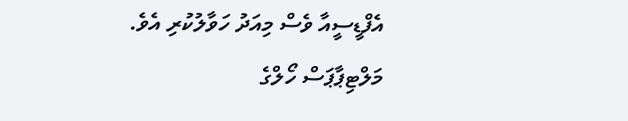އެފްޑީސީއާ ވެސް މިއަދު ހަވާލުކުރި އެވެ.
މަލްޓިޕާޕަސް ހޯލްގެ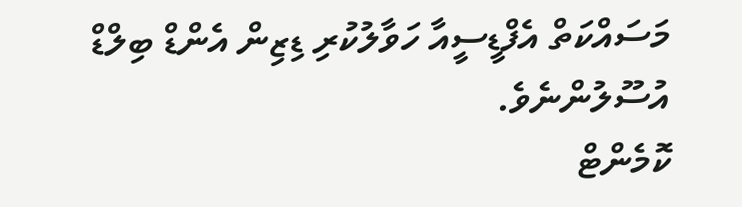މަސައްކަތް އެފްޑީސީއާ ހަވާލުކުރި ޑިޒިން އެންޑް ބިލްޑް އުސޫލުންނެވެ.
ކޮމެންޓް